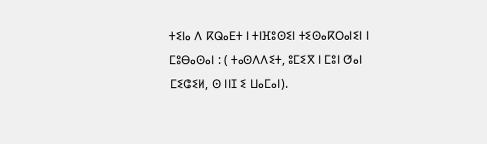ⵜⵉⵏⴰ ⴷ ⴽⵕⴰⴹⵜ ⵏ ⵜⵏⴼⵓⵙⵉⵏ ⵜⵉⵙⴰⴽⵔⴰⵏⵉⵏ ⵏ ⵎⵓⴱⴰⵙⴰⵏ : ( ⵜⴰⵙⴷⴷⵉⵜ, ⵓⵎⵉⴳ ⵏ ⵎⵓⵏ ⵚⴰⵏ ⵎⵉⵛⵉⵍ, ⵙ ⵏⵏⵊ ⵉ ⵡⴰⵎⴰⵏ).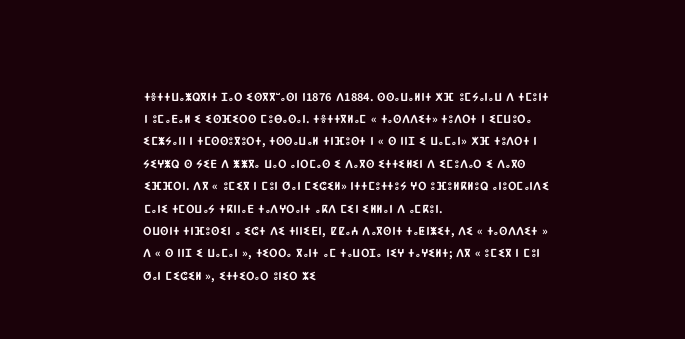ⵜⴻⵜⵜⵡⴰⵥⵕⴳⵏⵜ ⵊⴰⵔ ⵉⵙⴳⴳⵯⴰⵙⵏ ⵏ1876 ⴷ1884. ⵙⵙⴰⵡⴰⵍⵏⵜ ⵅⴼ ⵓⵎⵢⴰⵏⴰⵡ ⴷ ⵜⵎⵓⵏⵜ ⵏ ⵓⵎⴰⴹⴰⵍ ⵉ ⵉⵙⴼⵉⵔⵙ ⵎⵓⴱⴰⵙⴰⵏ. ⵜⴻⵜⵜⴳⵍⴰⵎ « ⵜⴰⵙⴷⴷⵉⵜ» ⵜⵓⴷⵔⵜ ⵏ ⵉⵎⵡⵓⵔⴰ ⵉⵎⵥⵢⴰⵏⵏ ⵏ ⵜⵎⵙⵙⵓⴳⵓⵔⵜ, ⵜⵙⵙⴰⵡⴰⵍ ⵜⵏⴼⵓⵙⵜ ⵏ « ⵙ ⵏⵏⵊ ⵉ ⵡⴰⵎⴰⵏ» ⵅⴼ ⵜⵓⴷⵔⵜ ⵏ ⵢⵉⵖⵥⵕ ⵙ ⵢⵉⴹ ⴷ ⵥⵥⴳⴰ ⵡⴰⵔ ⴰⵏⵔⵎⴰⵙ ⵉ ⴷⴰⴳⵙ ⵉⵜⵜⵉⵍⵉⵏ ⴷ ⵉⵎⵓⴷⴰⵔ ⵉ ⴷⴰⴳⵙ ⵉⴼⴼⵔⵏ. ⴷⴳ « ⵓⵎⵉⴳ ⵏ ⵎⵓⵏ ⵚⴰⵏ ⵎⵉⵛⵉⵍ» ⵏⵜⵜⵎⵓⵜⵜⵓⵢ ⵖⵔ ⵓⴼⵓⵍⴽⵍⵓⵕ ⴰⵏⵓⵔⵎⴰⵏⴷⵉ ⵎⴰⵏⵉ ⵜⵎⵔⵡⴰⵢ ⵜⴽⵏⵏⴰⴹ ⵜⴰⴷⵖⵔⴰⵏⵜ ⴰⴽⴷ ⵎⵉⵏ ⵉⵍⵍⴰⵏ ⴷ ⴰⵎⴽⵓⵏ.
ⵔⵡⵙⵏⵜ ⵜⵏⴼⵓⵙⵉⵏ ⴰ ⵉⵛⵜ ⴷⵉ ⵜⵏⵏⵉⴹⵏ, ⵇⵇⴰⵄ ⴷⴰⴳⵙⵏⵜ ⵜⴰⵟⵏⵥⵉⵜ, ⴷⵉ « ⵜⴰⵙⴷⴷⵉⵜ » ⴷ « ⵙ ⵏⵏⵊ ⵉ ⵡⴰⵎⴰⵏ », ⵜⵉⵔⵔⴰ ⴳⴰⵏⵜ ⴰⵎ ⵜⴰⵡⵔⵊⴰ ⵏⵉⵖ ⵜⴰⵖⵉⵍⵜ; ⴷⴳ « ⵓⵎⵉⴳ ⵏ ⵎⵓⵏ ⵚⴰⵏ ⵎⵉⵛⵉⵍ », ⵉⵜⵜⵉⵔⴰⵔ ⵓⵏⵉⵔ ⵣⵉ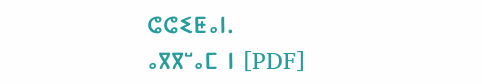ⵛⵛⵉⵟⴰⵏ.
ⴰⴳⴳⵯⴰⵎ ⵏ [PDF]